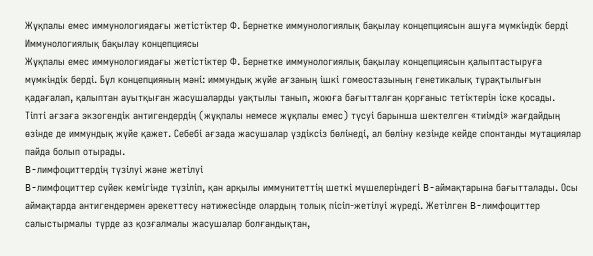Жұқпалы емес иммунологиядағы жетістіктер Ф. Бернетке иммунологиялық бақылау концепциясын ашуға мүмкіндік берді
Иммунологиялық бақылау концепциясы
Жұқпалы емес иммунологиядағы жетістіктер Ф. Бернетке иммунологиялық бақылау концепциясын қалыптастыруға мүмкіндік берді. Бұл концепцияның мәні: иммундық жүйе ағзаның ішкі гомеостазының генетикалық тұрақтылығын қадағалап, қалыптан ауытқыған жасушаларды уақтылы танып, жоюға бағытталған қорғаныс тетіктерін іске қосады.
Тіпті ағзаға экзогендік антигендердің (жұқпалы немесе жұқпалы емес) түсуі барынша шектелген «тиімді» жағдайдың өзінде де иммундық жүйе қажет. Себебі ағзада жасушалар үздіксіз бөлінеді, ал бөліну кезінде кейде спонтанды мутациялар пайда болып отырады.
B-лимфоциттердің түзілуі және жетілуі
B-лимфоциттер сүйек кемігінде түзіліп, қан арқылы иммунитеттің шеткі мүшелеріндегі B-аймақтарына бағытталады. Осы аймақтарда антигендермен әрекеттесу нәтижесінде олардың толық пісіп-жетілуі жүреді. Жетілген B-лимфоциттер салыстырмалы түрде аз қозғалмалы жасушалар болғандықтан,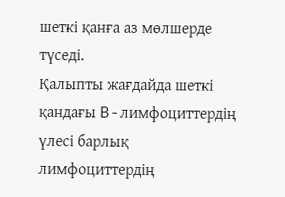шеткі қанға аз мөлшерде түседі.
Қалыпты жағдайда шеткі қандағы B-лимфоциттердің үлесі барлық лимфоциттердің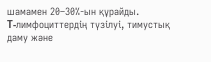шамамен 20–30%-ын құрайды.
T-лимфоциттердің түзілуі, тимустық даму және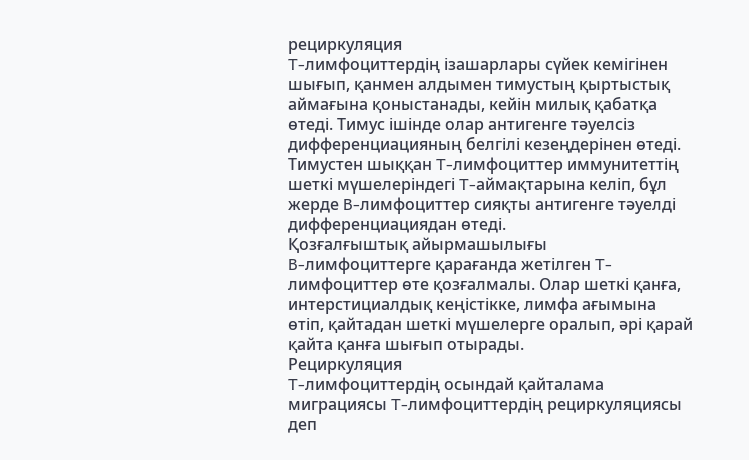рециркуляция
T-лимфоциттердің ізашарлары сүйек кемігінен шығып, қанмен алдымен тимустың қыртыстық аймағына қоныстанады, кейін милық қабатқа өтеді. Тимус ішінде олар антигенге тәуелсіз дифференциацияның белгілі кезеңдерінен өтеді. Тимустен шыққан T-лимфоциттер иммунитеттің шеткі мүшелеріндегі T-аймақтарына келіп, бұл жерде B-лимфоциттер сияқты антигенге тәуелді дифференциациядан өтеді.
Қозғалғыштық айырмашылығы
B-лимфоциттерге қарағанда жетілген T-лимфоциттер өте қозғалмалы. Олар шеткі қанға, интерстициалдық кеңістікке, лимфа ағымына өтіп, қайтадан шеткі мүшелерге оралып, әрі қарай қайта қанға шығып отырады.
Рециркуляция
T-лимфоциттердің осындай қайталама миграциясы T-лимфоциттердің рециркуляциясы деп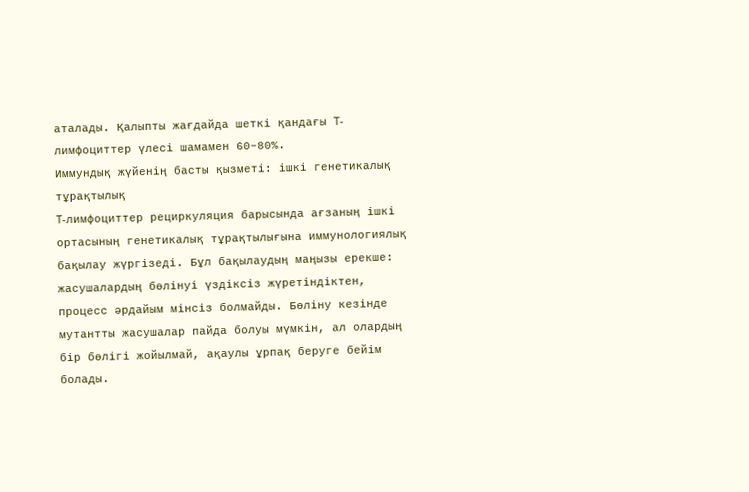аталады. Қалыпты жағдайда шеткі қандағы T-лимфоциттер үлесі шамамен 60–80%.
Иммундық жүйенің басты қызметі: ішкі генетикалық тұрақтылық
T-лимфоциттер рециркуляция барысында ағзаның ішкі ортасының генетикалық тұрақтылығына иммунологиялық бақылау жүргізеді. Бұл бақылаудың маңызы ерекше: жасушалардың бөлінуі үздіксіз жүретіндіктен, процесс әрдайым мінсіз болмайды. Бөліну кезінде мутантты жасушалар пайда болуы мүмкін, ал олардың бір бөлігі жойылмай, ақаулы ұрпақ беруге бейім болады.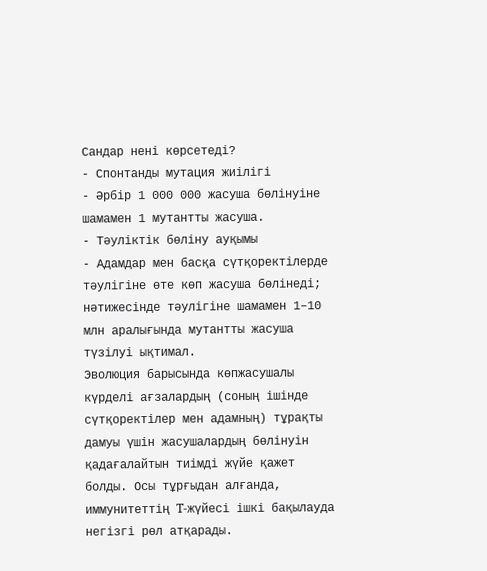Сандар нені көрсетеді?
- Спонтанды мутация жиілігі
- Әрбір 1 000 000 жасуша бөлінуіне шамамен 1 мутантты жасуша.
- Тәуліктік бөліну ауқымы
- Адамдар мен басқа сүтқоректілерде тәулігіне өте көп жасуша бөлінеді; нәтижесінде тәулігіне шамамен 1–10 млн аралығында мутантты жасуша түзілуі ықтимал.
Эволюция барысында көпжасушалы күрделі ағзалардың (соның ішінде сүтқоректілер мен адамның) тұрақты дамуы үшін жасушалардың бөлінуін қадағалайтын тиімді жүйе қажет болды. Осы тұрғыдан алғанда, иммунитеттің T-жүйесі ішкі бақылауда негізгі рөл атқарады.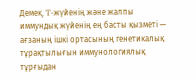Демек, T-жүйенің және жалпы иммундық жүйенің ең басты қызметі — ағзаның ішкі ортасының генетикалық тұрақтылығын иммунологиялық тұрғыдан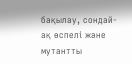бақылау, сондай-ақ өспелі және мутантты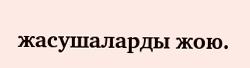жасушаларды жою.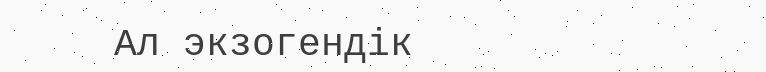Ал экзогендік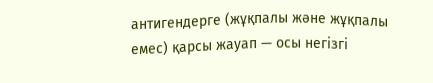антигендерге (жұқпалы және жұқпалы емес) қарсы жауап — осы негізгі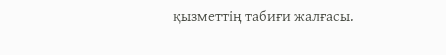қызметтің табиғи жалғасы.